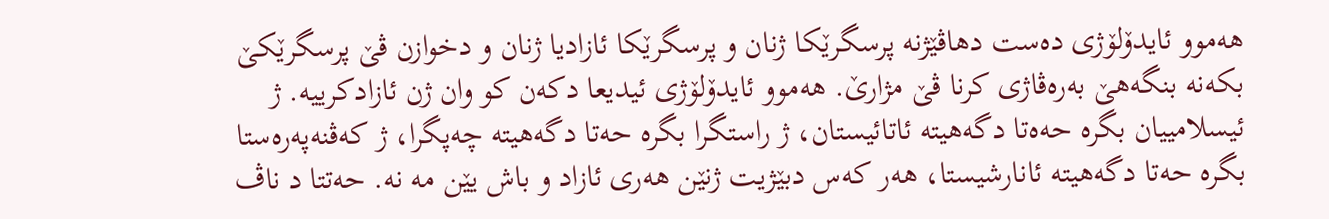ھەموو ئایدۆلۆژی دەست دهاڤێژنە پرسگرێکا ژنان و پرسگرێکا ئازادیا ژنان و دخوازن ڤێ پرسگرێکێ بکەنە بنگەھێ بەرەڤاژی کرنا ڤێ مژارێ. ھەموو ئایدۆلۆژی ئیدیعا دکەن کو وان ژن ئازادکرییە. ژ ئیسلامییان بگرە حەەتا دگەهیتە ئاتائیستان، ژ راستگرا بگرە حەتا دگەهیتە چەپگرا، ژ کەڤنەپەرەستا بگرە حەتا دگەهیتە ئانارشیستا، ھەر کەس دبێژیت ژنێن ھەری ئازاد و باش یێن مە نە. حەتتا د ناڤ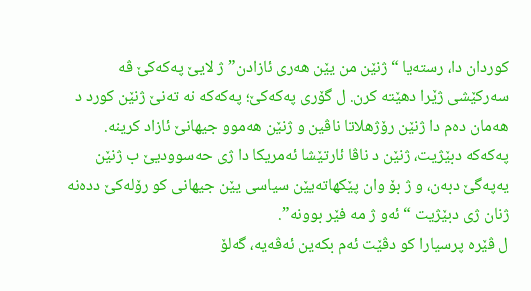کوردان دا، رستەیا “ژنێن من یێن ھەری ئازادن” ژ لایێ پەکەکێ ڤە سەرکێشی ژێرا دهێتە کرن. ل گۆری پەکەکێ؛ پەکەکە نە تەنێ ژنێن کورد د ھەمان دەم دا ژنێن رۆژھلاتا ناڤین و ژنێن ھەموو جیھانێ ئازاد کرینە. پەکەکە دبێژیت، ژنێن د ناڤا ئارتێشا ئەمریکا دا ژی حەسوودیێ ب ژنێن یەپەگێ دبەن، و ژ بۆ وان پێکھاتەیێن سیاسی یێن جیھانی کو رۆلەکێ ددەنە ژنان ژی دبێژیت “ئەو ژ مە فێر بوونە”.
ل ڤێرە پرسیارا کو دڤێت ئەم بکەین ئەڤەیە، گەلۆ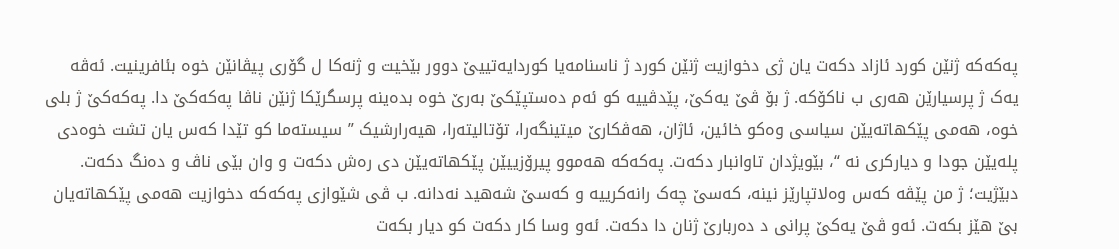پەکەکە ژنێن کورد ئازاد دکەت یان ژی دخوازیت ژنێن کورد ژ ناسنامەیا کوردایەتییێ دوور بێخیت و ژنەکا ل گۆری پیڤانێن خوە بئافرینیت. ئەڤە یەک ژ پرسیارێن ھەری ب ناکۆکە. ژ بۆ ڤێ یەکێ، پێدڤییە کو ئەم دەستپێکێ بەرێ خوە بدەینە پرسگرێکا ژنێن ناڤا پەکەکێ دا. پەکەکێ ژ بلی خوە، ھەمی پێکھاتەیێن سیاسی وەکو خائین، ئاژان، ھەڤکارێ میتینگەرا، تۆتالیتەرا، ھیەرارشیک ” سیستەما کو تێدا کەس یان تشت خوەدی پلەیێن جودا و دیارکری نە “، بێویژدان تاوانبار دکەت. پەکەکە ھەموو پیرۆزییێن پێکھاتەیێن دی رەش دکەت و وان بێی ناڤ و دەنگ دکەت. دبێژیت؛ ژ من پێڤە کەس وەلاتپارێز نینە، کەسێ چەک رانەکرییە و کەسێ شەھید نەدانە. ب ڤی شێوازی پەکەکە دخوازیت ھەمی پێکھاتەیان بێ ھێز بکەت. ئەو ڤێ یەکێ پرانی د دەربارێ ژنان دا دکەت. ئەو وسا کار دکەت کو دیار بکەت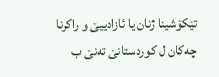تێکۆشینا ژنان یا ئازادییێ و راکرنا چەکان ل کوردستانێ تەنێ ب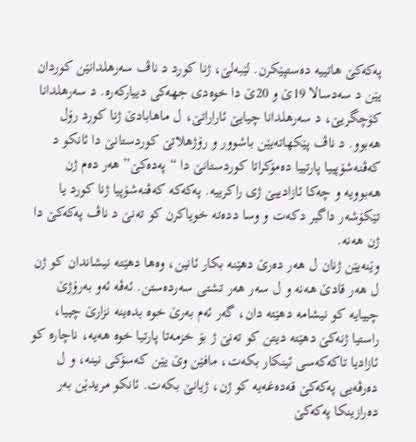پەکەکێ ھاتییە دەستپێکرن. لێبەلێ، ژنا کورد د ناڤ سەرھلدانێن کوردان یێن د سەدسالا 19ێ و 20ێ دا خوەدی جھەکی دییارکەرە. د سەرھلدانا کۆچگریێ، د سەرھلدانا چیایێ ئاراراتێ، ل ماھابادێ ژنا کورد رۆل ھەبوو. د ناڤ پێکھاتەیێن باشوور و رۆژھلاتێ کوردستانێ دا ئانکو د کەڤنەشۆپییا پارتییا دەمۆکراتا کوردستانێ دا “پەدەکێ” ھەر دەم ژن ھەبوویە و چەکا ئازادییێ ژی راکرییە. پەکەکە کەڤنەشۆپیا ژنا کورد یا تێکۆشەر داگیر دکەت و وسا ددەتە خویاکرن کو تەنێ د ناڤ پەکەکێ دا ژن ھەنە.
وێنەیێن ژنان ل ھەر دەرێ دهێنە بکار ئانین، وەها دهێتە نیشاندان کو ژن ل ھەر قادێ ھەنە و ل سەر ھەر تشتی سەردەستن. ئەڤە ئەو بەرۆژێ چییایە کو نیشامە دهێتە دان، گەر ئەم بەرێ خوە بدەینە نزارێ چییا، راستیا ژنەکێ دهێتە دیتن کو تەنێ ژ بۆ خزمەتا پارتیا خوە هەیە، ناچارە کو ئازادیا تاکەکەسی ئینکار بکەت، مافێن وێ یێن کەسۆکی نینە، و ل دەرڤەیی پەکەکێ قەدەغەیە کو ژن، ژیانێ بکەت. ئانکو مریدێن بەر دەرازینکا پەکەکێ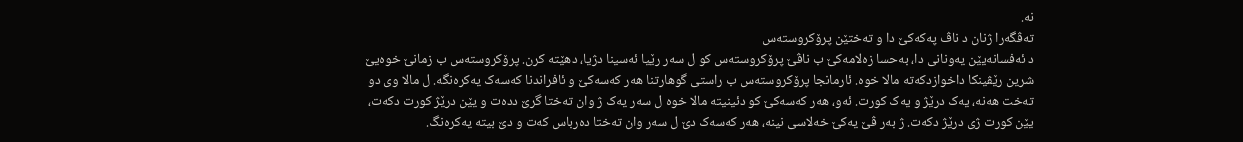نە.
تەڤگەرا ژنان د ناڤ پەکەکێ دا و تەختێن پرۆکروستەس
د ئەفسانەیێن یەونانی دا، بەحسا زەلامەکێ ب ناڤێ پرۆکروستەس کو ل سەر رێیا ئەسینا دژیا، دهێتە کرن. پرۆکروستەس ب زمانێ خوەیێ شرین رێڤینکا داخوازدکەتە مالا خوە. ئارمانجا پرۆکروستەس ب راستی گوھارتنا ھەر کەسەکێ و ئافراندنا کەسەک یەکرەنگە. ل مالا وی دو تەخت ھەنە، یەک درێژ و یەک کورت. ئەو، ھەر کەسەکێ کو دئینیتە مالا خوە ل سەر یەک ژ وان تەختا گرێ ددەت و یێن درێژ کورت دکەت، یێن کورت ژی درێژ دکەت. ژ بەر ڤێ یەکێ خەلاسی نینە، ھەر کەسەک دێ ل سەر وان تەختا دەرباس کەت و دێ بیتە یەکرەنگ.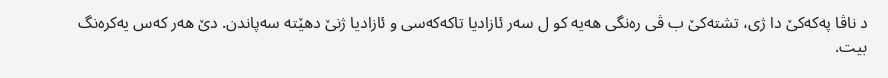د ناڤا پەکەکێ دا ژی، تشتەکێ ب ڤی رەنگی ھەیە کو ل سەر ئازادیا تاکەکەسی و ئازادیا ژنێ دهێتە سەپاندن. دێ ھەر کەس یەکرەنگ بیت.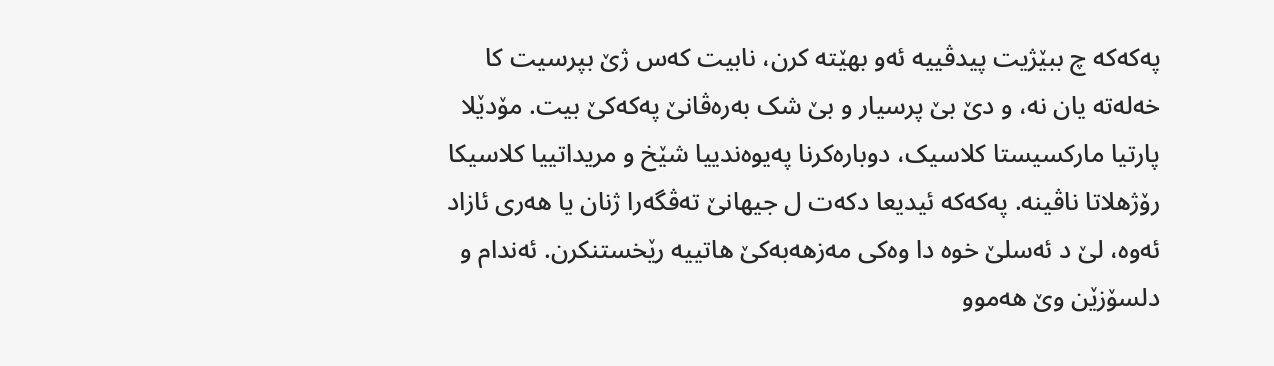پەکەکە چ ببێژیت پیدڤییە ئەو بهێتە کرن، نابیت کەس ژێ بپرسیت کا خەلەتە یان نە، و دێ بێ پرسیار و بێ شک بەرەڤانێ پەکەکێ بیت. مۆدێلا پارتیا مارکسیستا کلاسیک، دوبارەکرنا پەیوەندییا شێخ و مریداتییا کلاسیکا رۆژھلاتا ناڤینە. پەکەکە ئیدیعا دکەت ل جیھانێ تەڤگەرا ژنان یا ھەری ئازاد ئەوە، لێ د ئەسلێ خوە دا وەکی مەزھەبەکێ ھاتییە رێخستنکرن. ئەندام و دلسۆزێن وێ ھەموو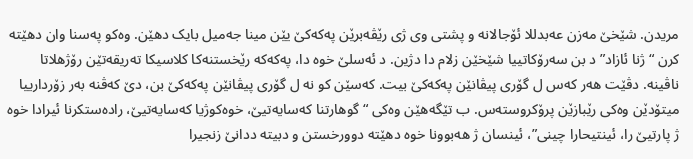مریدن. شێخێ مەزن عەبدللا ئۆجالانە و پشتی وی ژی رێڤەبرێن پەکەکێ یێن مینا جەمیل بایک دهێن. وەکو پەسنا وان دهێتە کرن “ژنا ئازاد” د بن سەرۆکاتییا شێخێن زلام دا دژین. د ئەسلێ خوە دا، پەکەکە رێخستنەکا کلاسیکا تەریقەتێن رۆژھلاتا ناڤینە. دڤێت ھەر کەس ل گۆری پیڤانێن پەکەکێ بیت. کەسێن کو نە ل گۆری پیڤانێن پەکەکێ بن، دێ کەڤنە بەر زۆردارییا میتۆدێن وەکی رێبازێن پرۆکروستەس. ب تێگەهێن وەکی “گوهارتنا کەسایەتیێ، خوەکوژیا کەسایەتیێ، رادەستکرنا ئیرادا خوە ژ پارتیێ را، ئینتیحارا چینی”، ئینسان ژ ھەبوونا خوە دهێتە دوورخستن و دبیتە ددانێ زنجیرا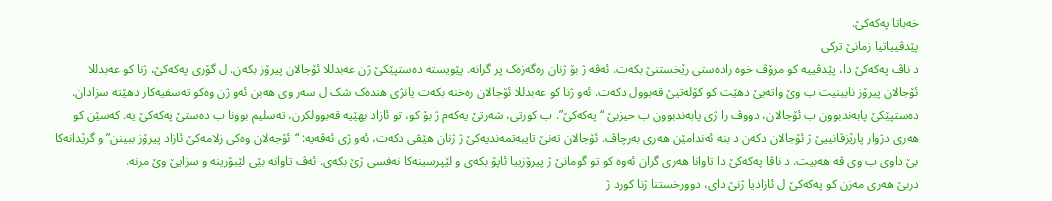خەباتا پەکەکێ.
پێدڤییاتیا زمانێ ترکی
د ناڤ پەکەکێ دا، پێدڤییە کو مرۆڤ خوە رادەستی رێخستنێ بکەت. ئەڤە ژ بۆ ژنان رەگەزەک پر گرانە. پێویستە دەستپێکێ ژن عەبدللا ئۆجالان پیرۆز بکەن. ل گۆری پەکەکێ، ژنا کو عەبدللا ئۆجالان پیرۆز نابینیت ب وێ واتەیێ دهێت کو کۆلەتیێ قەبوول دکەت. ئەو ژنا کو عەبدللا ئۆجالان رەخنە بکەت یانژی ھندەک شک ل سەر وی هەبن ئەو ژن وەکو تەسفیەکار دهێتە سزادان. دەستپێکێ پابەندبوون ب ئۆجالان، دووڤ را ژی پابەندبوون ب حیزبێ “پەکەکێ”. ب کورتی، شەرتێ یەکەم ژ بۆ کو، تو ئازاد بهێیە قەبوولکرن، تەسلیم بوونا ب دەستێ پەکەکێ یە. کەسێن کو ھەری دژوار پارێزڤانییێ ژ ئۆجالان دکەن د بنە ئەندامێن ھەری بەرچاڤ. ئۆجالان تەنێ تایبەتمەندیەکێ ژ ژنان ھێڤی دکەت، ئەو ژی ئەڤەیە: “ئۆجەلان وەکی زلامەکێ ئازاد پیرۆز ببینن” و گرێدانەکا بێ داوی ب وی ڤە هەبیت. د ناڤا پەکەکێ دا تاوانا ھەری گران ئەوە کو تو گومانێ ژ پیرۆزییا ئاپۆ بکەی و لێپرسینەکا نەفسی ژێ بکەی. ئەڤ تاوانە بێی لێبۆرینە و سزایێ وێ مرنە.
دربێ ھەری مەزن کو پەکەکێ ل ئازادیا ژنێ دای، دوورخستنا ژنا کورد ژ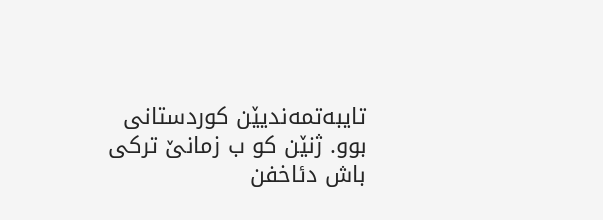تایبەتمەندیێن کوردستانی بوو. ژنێن کو ب زمانێ ترکی باش دئاخفن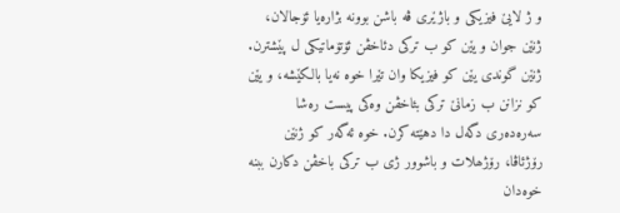و ژ لایێ فیزیکی و باژێری ڤە باشن بوونە بژارەیا ئۆجالان، ژنێن جوان و یێن کو ب ترکی دئاخڤن ئۆتۆماتیکی ل پێشترن. ژنێن گوندی یێن کو فیزیکا وان تێرا خوە نەیا بالکێشە، و یێن کو نزانن ب زمانێ ترکی بئاخڤن وەکی پیست رەشا سەرەدەری دگەل دا دهێتە کرن. خوە ئەگەر کو ژنێن رۆژئاڤا، رۆژھلات و باشوور ژی ب ترکی باخڤن دکارن ببنە خوەدان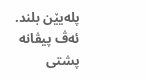پلەیێن بلند. ئەڤ پیڤانە پشتی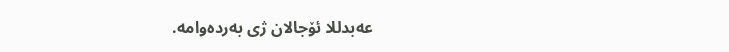عەبدللا ئۆجالان ژی بەردەوامە.